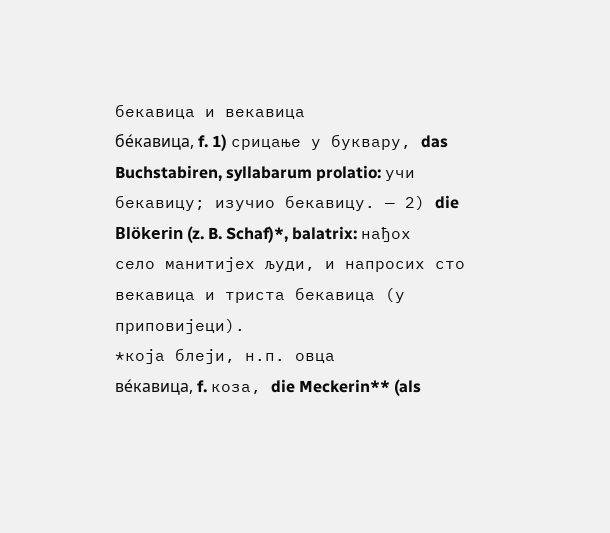бекавица и векавица
бе́кавица, f. 1) срицање у буквару, das Buchstabiren, syllabarum prolatio: учи бекавицу; изучио бекавицу. — 2) die Blökerin (z. B. Schaf)*, balatrix: нађох село манитијех људи, и напросих сто векавица и триста бекавица (у приповијеци).
*која блеји, н.п. овца
ве́кавица, f. коза, die Meckerin** (als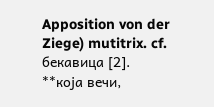Apposition von der Ziege) mutitrix. cf. бекавица [2].
**која вечи,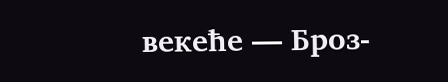векеће — Броз-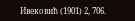Ивековић (1901) 2, 706.